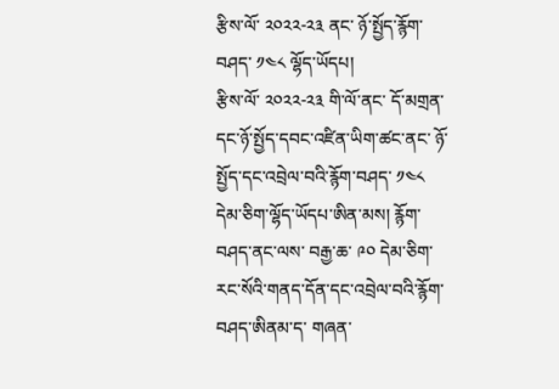རྩིས་ལོ་ ༢༠༢༢-༢༣ ནང་ ཉོ་སྤྱོད་རྙོག་བཤད་ ༡༤༨ ལྷོད་ཡོདཔ།
རྩིས་ལོ་ ༢༠༢༢-༢༣ གི་ལོ་ནང་ དོ་མགྲན་དང་ཉོ་སྤྱོད་དབང་འཛིན་ཡིག་ཚང་ནང་ ཉོ་སྤྱོད་དང་འབྲེལ་བའི་རྙོག་བཤད་ ༡༤༨ དེམ་ཅིག་ལྷོད་ཡོདཔ་ཨིན་མས། རྙོག་བཤད་ནང་ལས་ བརྒྱ་ཆ་ ༩༠ དེམ་ཅིག་ རང་སོའི་གནད་དོན་དང་འབྲེལ་བའི་རྙོག་བཤད་ཨིནམ་ད་ གཞན་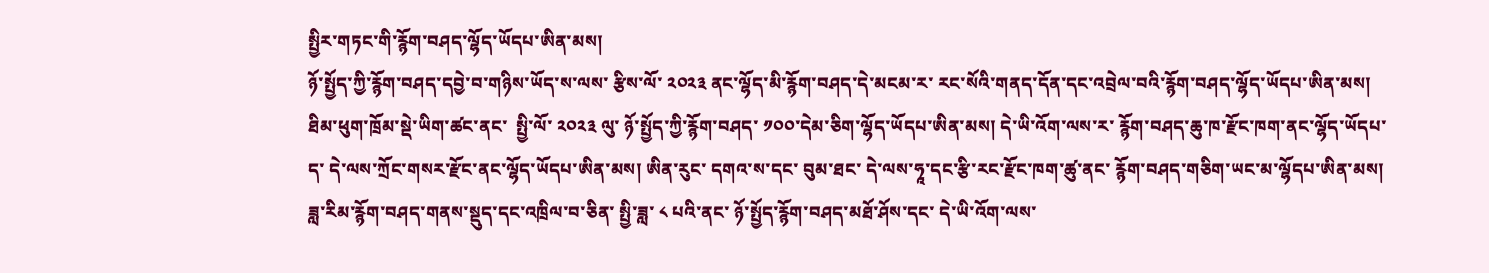སྤྱིར་གཏང་གི་རྙོག་བཤད་ལྷོད་ཡོདཔ་ཨིན་མས།
ཉོ་སྤྱོད་ཀྱི་རྙོག་བཤད་དབྱེ་བ་གཉིས་ཡོད་ས་ལས་ རྩིས་ལོ་ ༢༠༢༣ ནང་ལྷོད་མི་རྙོག་བཤད་དེ་མངམ་ར་ རང་སོའི་གནད་དོན་དང་འབྲེལ་བའི་རྙོག་བཤད་ལྷོད་ཡོདཔ་ཨིན་མས།
ཐིམ་ཕུག་ཁྲོམ་སྡེ་ཡིག་ཚང་ནང་  སྤྱི་ལོ་ ༢༠༢༣ ལུ་ ཉོ་སྤྱོད་ཀྱི་རྙོག་བཤད་ ༡༠༠་དེམ་ཅིག་ལྷོད་ཡོདཔ་ཨིན་མས། དེ་ཡི་འོག་ལས་ར་ རྙོག་བཤད་ཆུ་ཁ་རྫོང་ཁག་ནང་ལྷོད་ཡོདཔ་ད་ དེ་ལས་ཀྲོང་གསར་རྫོང་ནང་ལྷོད་ཡོདཔ་ཨིན་མས། ཨིན་རུང་ དགའ་ས་དང་ བུམ་ཐང་ དེ་ལས་ཧཱ་དང་རྩི་རང་རྫོང་ཁག་ཚུ་ནང་ རྙོག་བཤད་གཅིག་ཡང་མ་ལྷོདཔ་ཨིན་མས།
ཟླ་རིམ་རྙོག་བཤད་གནས་སྡུད་དང་འཁྲིལ་བ་ཅིན་ སྤྱི་ཟླ་ ༨ པའི་ནང་ ཉོ་སྤྱོད་རྙོག་བཤད་མཐོ་ཤོས་དང་ དེ་ཡི་འོག་ལས་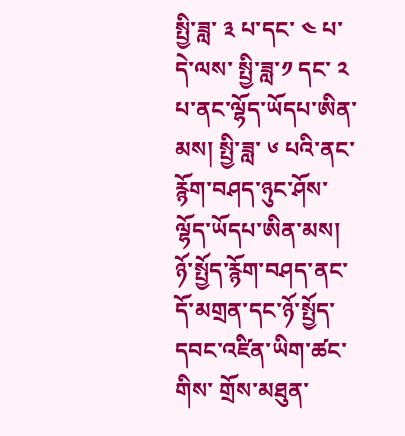སྤྱི་ཟླ་ ༣ པ་དང་ ༤ པ་ དེ་ལས་ སྤྱི་ཟླ་༡ དང་ ༢ པ་ནང་ལྷོད་ཡོདཔ་ཨིན་མས། སྤྱི་ཟླ་ ༦ པའི་ནང་ རྙོག་བཤད་ཉུང་ཤོས་ལྷོད་ཡོདཔ་ཨིན་མས།
ཉོ་སྤྱོད་རྙོག་བཤད་ནང་ དོ་མགྲན་དང་ཉོ་སྤྱོད་དབང་འཛིན་ཡིག་ཚང་གིས་ གྲོས་མཐུན་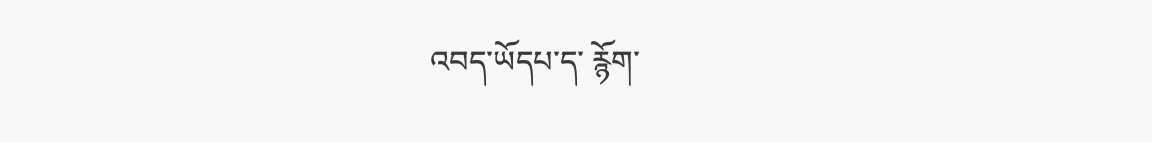འབད་ཡོདཔ་ད་ རྙོག་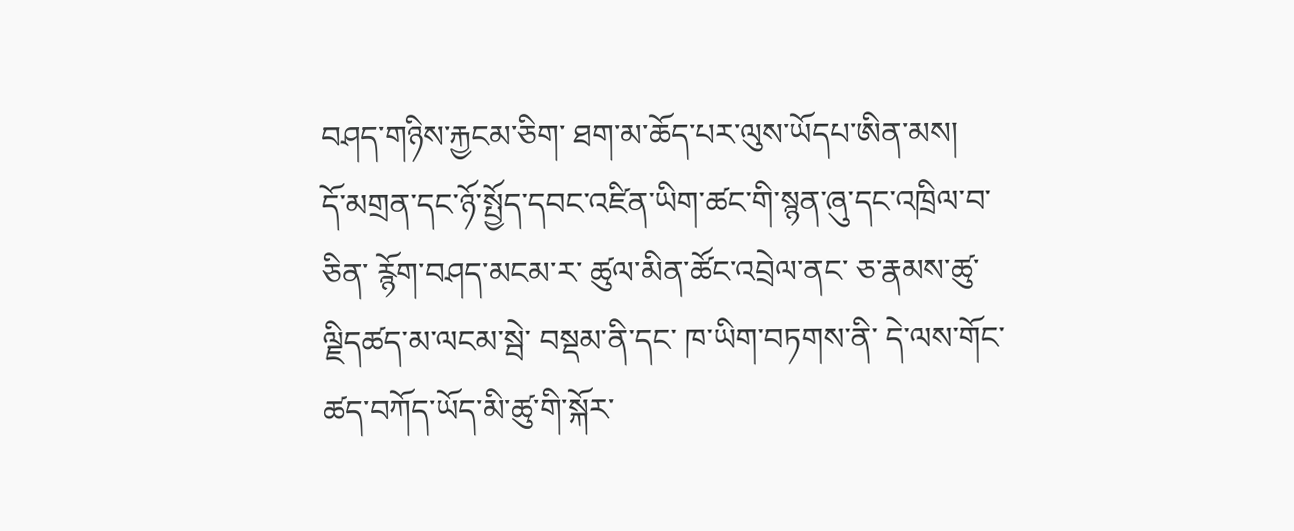བཤད་གཉིས་རྐྱངམ་ཅིག་ ཐག་མ་ཆོད་པར་ལུས་ཡོདཔ་ཨིན་མས།
དོ་མགྲན་དང་ཉོ་སྤྱོད་དབང་འཛིན་ཡིག་ཚང་གི་སྙན་ཞུ་དང་འཁྲིལ་བ་ཅིན་ རྙོག་བཤད་མངམ་ར་ ཚུལ་མིན་ཚོང་འབྲེལ་ནང་ ཅ་རྣམས་ཚུ་ལྗིདཚད་མ་ལངམ་སྦེ་ བསྡམ་ནི་དང་ ཁ་ཡིག་བཏགས་ནི་ དེ་ལས་གོང་ཚད་བཀོད་ཡོད་མི་ཚུ་གི་སྐོར་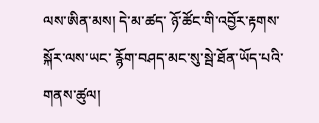ལས་ཨིན་མས། དེ་མ་ཚད་ ཉོ་ཚོང་གི་འབྱོར་རྟགས་སྐོར་ལས་ཡང་ རྙོག་བཤད་མང་སུ་སྦེ་ཐོན་ཡོད་པའི་གནས་ཚུལ།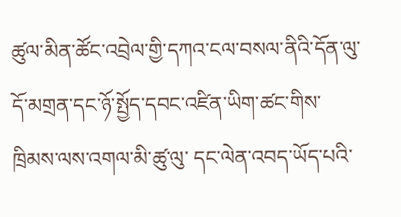ཚུལ་མིན་ཚོང་འབྲེལ་གྱི་དཀའ་ངལ་བསལ་ནིའི་དོན་ལུ་ དོ་མགྲན་དང་ཉོ་སྤྱོད་དབང་འཛིན་ཡིག་ཚང་གིས་ ཁྲིམས་ལས་འགལ་མི་ཚུ་ལུ་ དང་ལེན་འབད་ཡོད་པའི་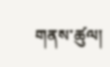གནས་ཚུལ།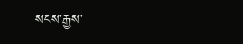སངས་རྒྱས་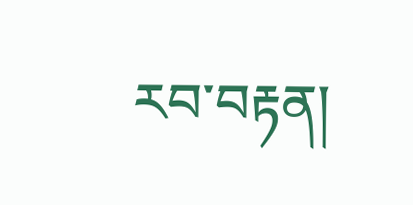རབ་བརྟན།